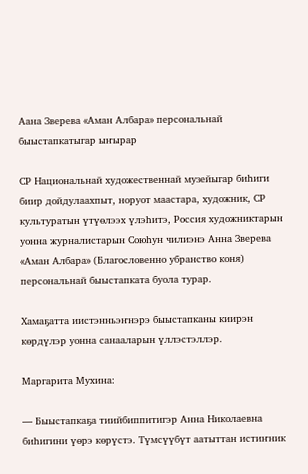Аана Зверева «Аман Албара» персональнай быыстапкатыгар ыҥырар

СР Национальнай художественнай музейыгар биһиги биир дойдулаахпыт, норуот маастара, художник, СР культуратын үтүөлээх үлэһитэ, Россия художниктарын уонна журналистарын Союһун чилиэнэ Анна Зверева «Аман Албара» (Благословенно убранство коня) персональнай быыстапката буола турар.

Хамаҕатта иистэнньэҥнэрэ быыстапканы киирэн көрдүлэр уонна санааларын үллэстэллэр.

Маргарита Мухина:

— Быыстапкаҕа тиийбиппитигэр Анна Николаевна биһигини үөрэ көрүстэ. Түмсүүбүт аатыттан истиҥник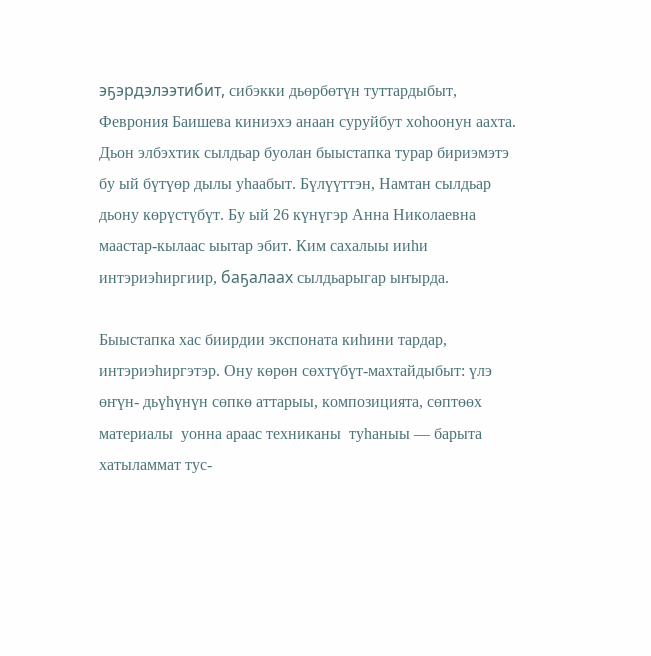эҕэрдэлээтибит, сибэкки дьөрбөтүн туттардыбыт, Феврония Баишева киниэхэ анаан суруйбут хоһоонун аахта. Дьон элбэхтик сылдьар буолан быыстапка турар бириэмэтэ бу ый бүтүөр дылы уһаабыт. Бүлүүттэн, Намтан сылдьар дьону көрүстүбүт. Бу ый 26 күнүгэр Анна Николаевна маастар-кылаас ыытар эбит. Ким сахалыы ииһи интэриэһиргиир, баҕалаах сылдьарыгар ыҥырда.

Быыстапка хас биирдии экспоната киһини тардар, интэриэһиргэтэр. Ону көрөн сөхтүбүт-махтайдыбыт: үлэ өҥүн- дьүһүнүн сөпкө аттарыы, композицията, сөптөөх материалы  уонна араас техниканы  туһаныы — барыта хатыламмат тус-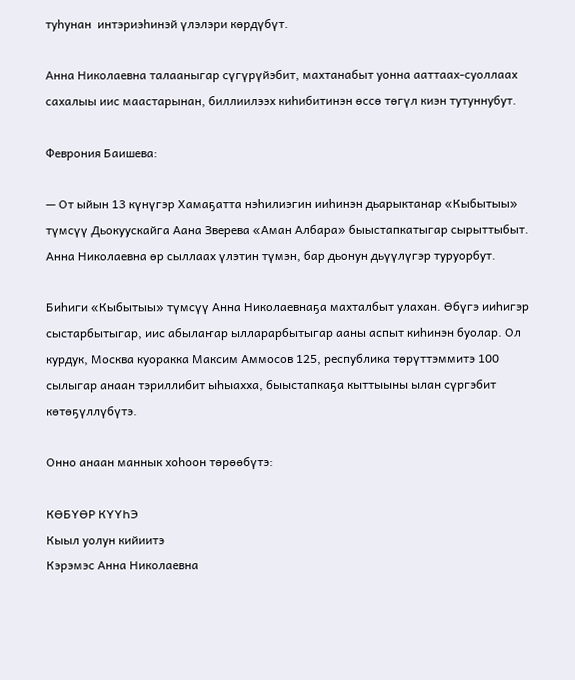туһунан  интэриэһинэй үлэлэри көрдүбүт.

Анна Николаевна талааныгар сүгүрүйэбит, махтанабыт уонна ааттаах-суоллаах сахалыы иис маастарынан, биллиилээх киһибитинэн өссө төгүл киэн тутуннубут.

Феврония Баишева:

— От ыйын 13 күнүгэр Хамаҕатта нэһилиэгин ииһинэн дьарыктанар «Кыбытыы» түмсүү Дьокуускайга Аана Зверева «Аман Албара» быыстапкатыгар сырыттыбыт. Анна Николаевна өр сыллаах үлэтин түмэн, бар дьонун дьүүлүгэр туруорбут.

Биһиги «Кыбытыы» түмсүү Анна Николаевнаҕа махталбыт улахан. Өбүгэ ииһигэр сыстарбытыгар, иис абылаҥар ылларарбытыгар ааны аспыт киһинэн буолар. Ол курдук, Москва куоракка Максим Аммосов 125, республика төрүттэммитэ 100 сылыгар анаан тэриллибит ыһыахха, быыстапкаҕа кыттыыны ылан сүргэбит көтөҕүллүбүтэ.

Онно анаан маннык хоһоон төрөөбүтэ:

КӨБҮӨР КҮҮҺЭ
Кыыл уолун кийиитэ
Кэрэмэс Анна Николаевна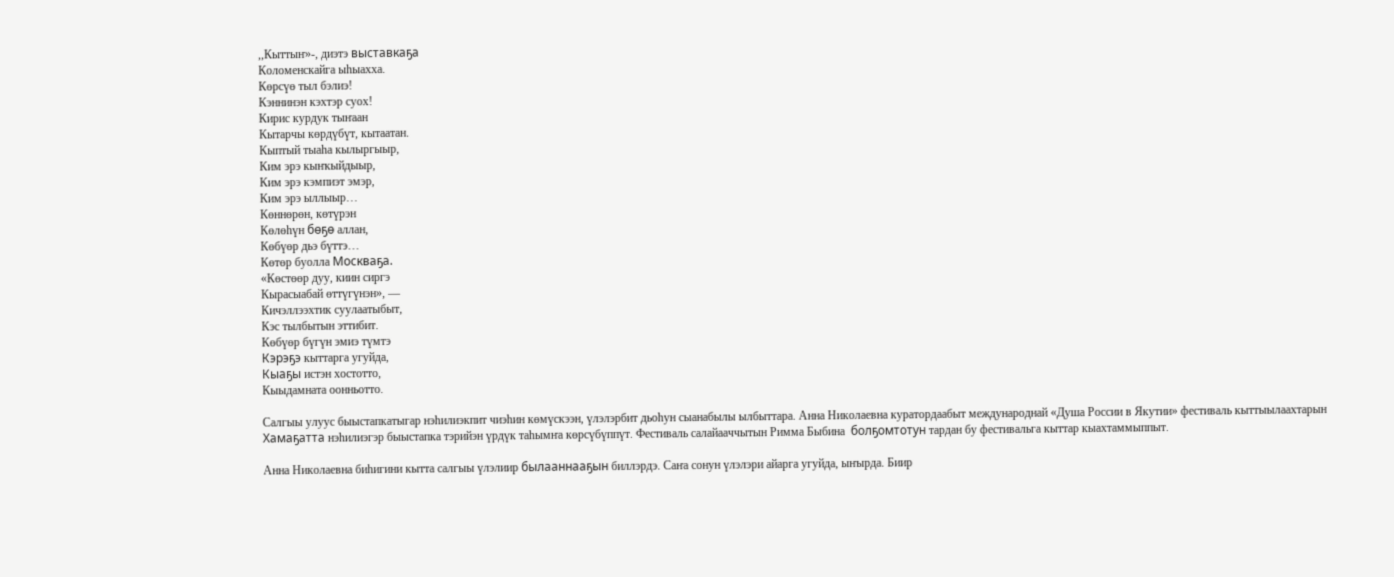,,Кыттыҥ»-, диэтэ выставкаҕа
Коломенскайга ыһыахха.
Көрсүө тыл бэлиэ!
Кэннинэн кэхтэр суох!
Кирис курдук тыҥаан
Кытарчы көрдүбүт, кытаатан.
Кыптый тыаһа кылыргыыр,
Ким эрэ кыҥкыйдыыр,
Ким эрэ кэмпиэт эмэр,
Ким эрэ ыллыыр…
Көннөрөн, көтүрэн
Көлөһүн бөҕө аллан,
Көбүөр дьэ бүттэ…
Көтөр буолла Москваҕа.
«Көстөөр дуу, киин сиргэ
Кырасыабай өттүгүнэн», —
Кичэллээхтик суулаатыбыт,
Кэс тылбытын эттибит.
Көбүөр бүгүн эмиэ түмтэ
Кэрэҕэ кыттарга угуйда,
Кыаҕы истэн хостотто,
Кыыдамната оонньотто.

Салгыы улуус быыстапкатыгар нэһилиэкпит чиэһин көмүскээн, үлэлэрбит дьоһун сыанабылы ылбыттара. Анна Николаевна куратордаабыт международнай «Душа России в Якутии» фестиваль кыттыылаахтарын Хамаҕатта нэһилиэгэр быыстапка тэрийэн үрдүк таһымҥа көрсүбүппүт. Фестиваль салайааччытын Римма Быбина  болҕомтотун тардан бу фестивальга кыттар кыахтаммыппыт.

Анна Николаевна биһигини кытта салгыы үлэлиир былааннааҕын биллэрдэ. Саҥа сонун үлэлэри айарга угуйда, ыҥырда. Биир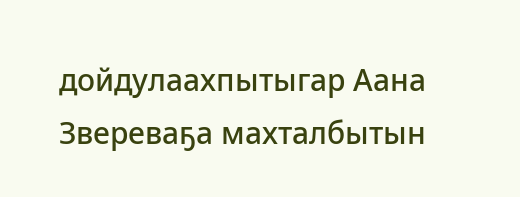дойдулаахпытыгар Аана Звереваҕа махталбытын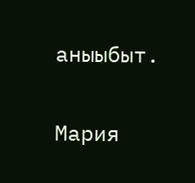аныыбыт.

Мария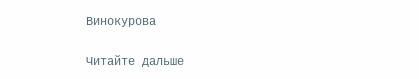Винокурова

Читайте дальше